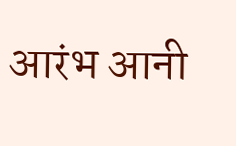आरंभ आनी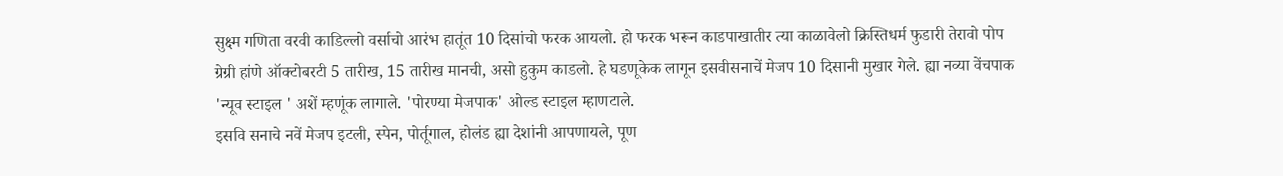सुक्ष्म गणिता वरवी काडिल्लो वर्साचो आरंभ हातूंत 10 दिसांचो फरक आयलो. हो फरक भरून काडपाखातीर त्या काळावेलो क्रिस्तिधर्म फुडारी तेरावो पोप ग्रेग्री हांणे ऑक्टोबरटी 5 तारीख, 15 तारीख मानची, असो हुकुम काडलो. हे घडणूकेक लागून इसवीसनाचें मेजप 10 दिसानी मुखार गेले. ह्या नव्या वेंचपाक 'न्यूव स्टाइल ' अशें म्हणूंक लागाले. 'पोरण्या मेजपाक' ओल्ड स्टाइल म्हाणटाले.
इसवि सनाचे नवें मेजप इटली, स्पेन, पोर्तूगाल, होलंड ह्या देशांनी आपणायले, पूण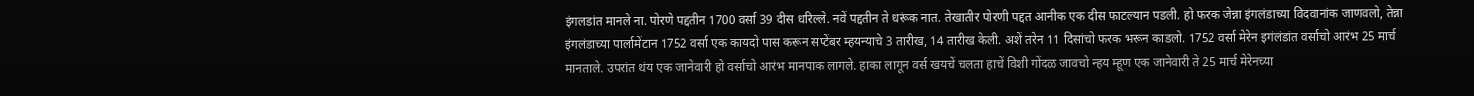इंगलडांत मानले ना. पोरणे पद्दतीन 1700 वर्सा 39 दीस धरिल्ले. नवें पद्दतीन ते धरूंक नात. तेखातीर पोरणी पद्दत आनीक एक दीस फाटल्यान पडली. हो फरक जेन्ना इंगलंडाच्या विदवानांक जाणवलो, तेन्ना इंगलंडाच्या पार्लामेंटान 1752 वर्सा एक कायदो पास करून सप्टेंबर म्हयन्याचे 3 तारीख, 14 तारीख केली. अशें तरेन 11 दिसांचो फरक भरून काडलो. 1752 वर्सा मेरेन इगंलंडांत वर्साचो आरंभ 25 मार्च मानताले. उपरांत थंय एक जानेवारी हो वर्साचो आरंभ मानपाक लागले. हाका लागून वर्स खयचें चलता हाचें विशी गोंदळ जावचो न्हय म्हूण एक जानेवारी ते 25 मार्च मेरेनच्या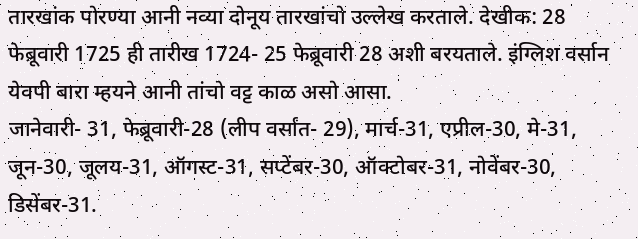तारखांक पोरण्या आनी नव्या दोनूय तारखांचो उल्लेख करताले. देखीक: 28 फेब्रूवारी 1725 ही तारीख 1724- 25 फेब्रूवारी 28 अशी बरयताले. इंग्लिश वर्सान येवपी बारा म्हयने आनी तांचो वट्ट काळ असो आसा.
जानेवारी- 31, फेब्रूवारी-28 (लीप वर्सांत- 29), मार्च-31, एप्रील-30, मे-31, जून-30, जूलय-31, ऑगस्ट-31, सप्टेंबर-30, ऑक्टोबर-31, नोवेंबर-30, डिसेंबर-31.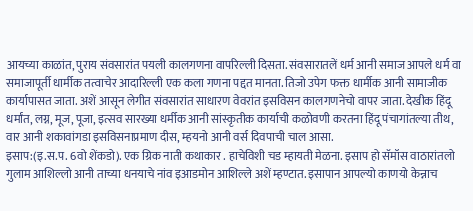आयच्या काळांत, पुराय संवसारांत पयली कालगणना वापरिल्ली दिसता. संवसारातलें धर्म आनी समाज आपले धर्म वा समाजापूर्ती धार्मीक तत्वाचेर आदारिल्ली एक कला गणना पद्दत मानता. तिजो उपेग फक्त धार्मीक आनी सामाजीक कार्यापासत जाता. अशें आसून लेगीत संवसारांत साधारण वेवरांत इसविसन कालगणनेचो वापर जाता. देखीक हिंदू धर्मांत, लग्न, मूज, पूजा, इत्सव सारख्या धर्मीक आनी सांस्कृतीक कार्याची कळोवणी करतना हिंदू पंचागांतल्या तीथ, वार आनी शकावांगडा इसविसनाप्रमाण दीस, म्हयनो आनी वर्स दिवपाची चाल आसा.
इसाप:(इ.स.प. 6वो शेंकडो). एक ग्रिक नाती कथाकार . हाचेविशी चड म्हायती मेळना. इसाप हो सॅमॉस वाठारांतलो गुलाम आशिल्लो आनी ताच्या धनयाचे नांव इआडमोन आशिल्ले अशें म्हण्टात. इसापान आपल्यो काणयो केन्नाच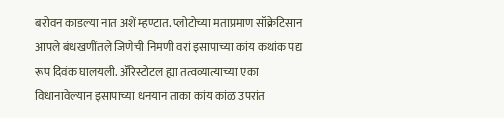बरोवन काडल्या नात अशें म्हण्टात. प्लोटोच्या मताप्रमाण सॉक्रेटिसान आपले बंधखणींतले जिणेची निमणी वरां इसापाच्या कांय कथांक पद्य रूप दिवंक घालयली. ॲरिस्टोटल ह्या तत्वव्यात्याच्या एका विधानावेल्यान इसापाच्या धनयान ताका कांय कांळ उपरांत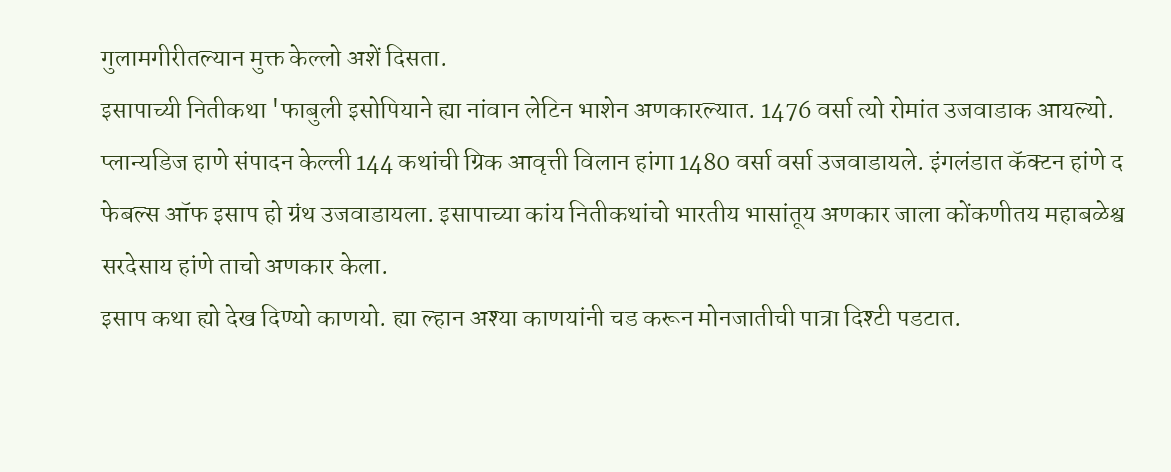गुलामगीरीतल्यान मुक्त केल्लो अशें दिसता.
इसापाच्यी नितीकथा 'फाबुली इसोपियाने ह्या नांवान लेटिन भाशेन अणकारल्यात. 1476 वर्सा त्यो रोमांत उजवाडाक आयल्यो. प्लान्यडिज हाणे संपादन केल्ली 144 कथांची ग्रिक आवृत्ती विलान हांगा 1480 वर्सा वर्सा उजवाडायले. इंगलंडात कॅक्टन हांणे द फेबल्स ऑफ इसाप हो ग्रंथ उजवाडायला. इसापाच्या कांय नितीकथांचो भारतीय भासांतूय अणकार जाला कोंकणीतय महाबळेश्व सरदेसाय हांणे ताचो अणकार केला.
इसाप कथा ह्यो देख दिण्यो काणयो. ह्या ल्हान अश्या काणयांनी चड करून मोनजातीची पात्रा दिश्टी पडटात.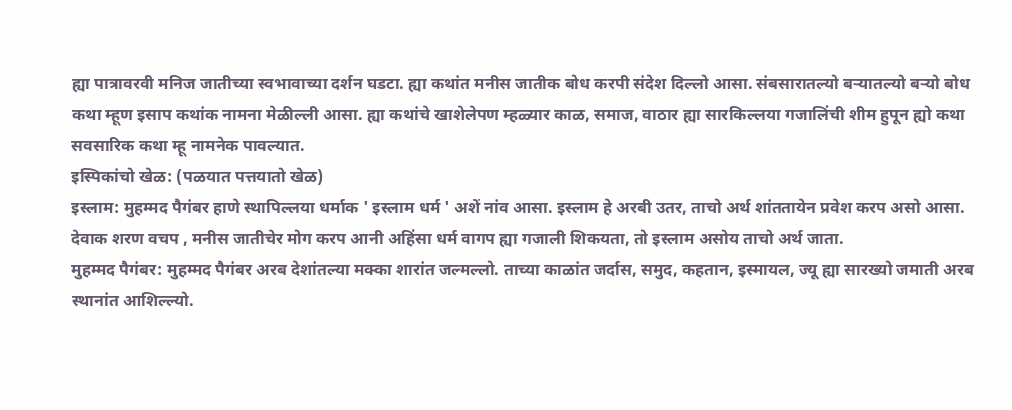ह्या पात्रावरवी मनिज जातीच्या स्वभावाच्या दर्शन घडटा. ह्या कथांत मनीस जातीक बोध करपी संदेश दिल्लो आसा. संबसारातल्यो बऱ्यातल्यो बऱ्यो बोध कथा म्हूण इसाप कथांक नामना मेळील्ली आसा. ह्या कथांचे खाशेलेपण म्हळ्यार काळ, समाज, वाठार ह्या सारकिल्लया गजालिंची शीम हुपून ह्यो कथा सवसारिक कथा म्हू नामनेक पावल्यात.
इस्पिकांचो खेळ: (पळयात पत्तयातो खेळ)
इस्लाम: मुहम्मद पैगंबर हाणे स्थापिल्लया धर्माक ' इस्लाम धर्म ' अशें नांव आसा. इस्लाम हे अरबी उतर, ताचो अर्थ शांततायेन प्रवेश करप असो आसा. देवाक शरण वचप , मनीस जातीचेर मोग करप आनी अहिंसा धर्म वागप ह्या गजाली शिकयता, तो इस्लाम असोय ताचो अर्थ जाता.
मुहम्मद पैगंबर: मुहम्मद पैगंबर अरब देशांतल्या मक्का शारांत जल्मल्लो. ताच्या काळांत जर्दास, समुद, कहतान, इस्मायल, ज्यू ह्या सारख्यो जमाती अरब स्थानांत आशिल्ल्यो.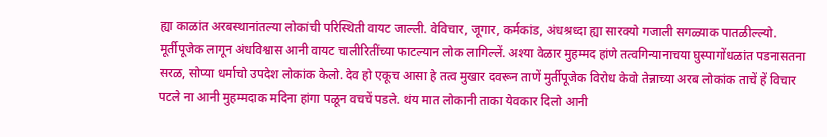ह्या काळांत अरबस्थानांतल्या लोकांची परिस्थिती वायट जाल्ली. वेविचार, जूगार, कर्मकांड, अंधश्रध्दा ह्या सारक्यो गजाली सगळ्याक पातळील्ल्यो. मूर्तीपूजेक लागून अंधविश्वास आनी वायट चालीरितींच्या फाटल्यान लोक लागिल्लें. अश्या वेळार मुहम्मद हांणे तत्वगिन्यानाचया घुस्पागोंधळांत पडनासतना सरळ, सोप्या धर्माचो उपदेश लोकांक केलो. देव हो एकूच आसा हे तत्व मुखार दवरून ताणें मुर्तीपूजेक विरोध केवो तेन्नाच्या अरब लोकांक ताचें हें विचार पटले ना आनी मुहम्मदाक मदिना हांगा पळून वचचें पडले. थंय मात लोकानी ताका येवकार दिलो आनी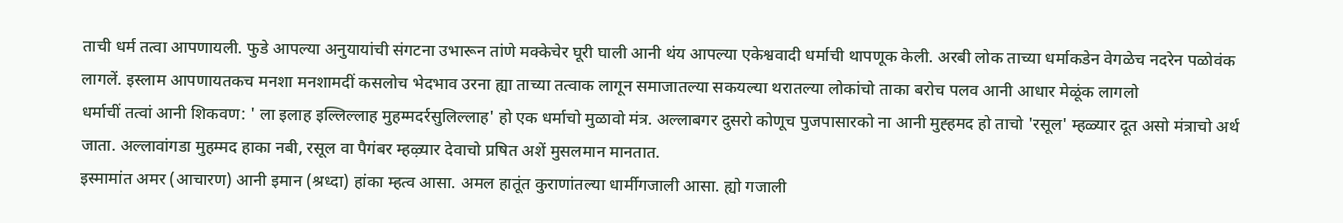ताची धर्म तत्वा आपणायली. फुडे आपल्या अनुयायांची संगटना उभारून तांणे मक्केचेर घूरी घाली आनी थंय आपल्या एकेश्ववादी धर्माची थापणूक केली. अरबी लोक ताच्या धर्माकडेन वेगळेच नदरेन पळोवंक लागलें. इस्लाम आपणायतकच मनशा मनशामदीं कसलोच भेदभाव उरना ह्या ताच्या तत्वाक लागून समाजातल्या सकयल्या थरातल्या लोकांचो ताका बरोच पलव आनी आधार मेळूंक लागलो
धर्माचीं तत्वां आनी शिकवण: ' ला इलाह इल्लिल्लाह मुहम्मदर्रसुलिल्लाह' हो एक धर्माचो मुळावो मंत्र. अल्लाबगर दुसरो कोणूच पुजपासारको ना आनी मुह्हमद हो ताचो 'रसूल' म्हळ्यार दूत असो मंत्राचो अर्थ जाता. अल्लावांगडा मुहम्मद हाका नबी, रसूल वा पैगंबर म्हऴ्यार देवाचो प्रषित अशें मुसलमान मानतात.
इस्मामांत अमर (आचारण) आनी इमान (श्रध्दा) हांका म्हत्व आसा. अमल हातूंत कुराणांतल्या धार्मीगजाली आसा. ह्यो गजाली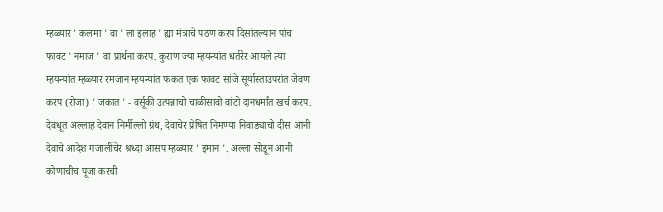म्हळ्यार ' कलमा ' वा ' ला इलाह ' ह्या मंत्राचे पठण करप दिसांतल्यान पांच फावट ' नमाज ' वा प्रार्थना करप. कुराण ज्या म्हयन्यांत धर्तरेर आयले त्या म्हयन्यांत म्हळ्यार रमजान म्हयन्यांत फकत एक फावट सांजे सूर्यास्ताउपरांत जेवण करप (रोजा) ' जकात ' - वर्सूकी उत्पन्नाचो चाळीसावो वांटो दानधर्मांत खर्च करप.
देवधूत अल्लाह देवान निर्मील्लो ग्रंथ, देवाचेर प्रेषित निमण्या निवाड्याचो दीस आनी देवाचे आदेश गजालींचेर श्रध्दा आसप म्हळ्यार ' इमान '. अल्ला सोडून आनी कोणाचीच पूजा करची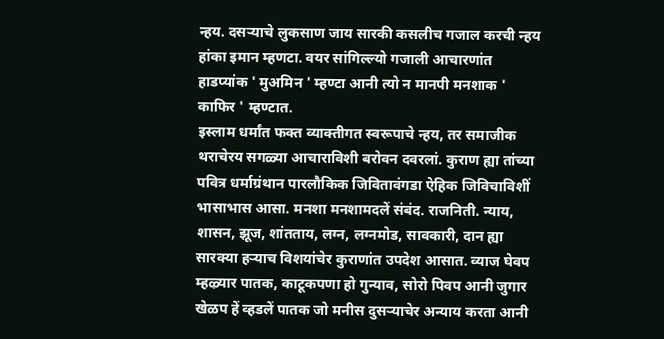न्हय. दसऱ्याचे लुकसाण जाय सारकी कसलीच गजाल करची न्हय हांका इमान म्हणटा. वयर सांगिल्ल्यो गजाली आचारणांत हाडप्यांक ' मुअमिन ' म्हण्टा आनी त्यो न मानपी मनशाक ' काफिर ' म्हण्टात.
इस्लाम धर्मांत फक्त व्याक्तीगत स्वरूपाचे न्हय, तर समाजीक थराचेरय सगळ्या आचाराविशी बरोवन दवरलां. कुराण ह्या तांच्या पवित्र धर्माग्रंथान पारलौकिक जिवितावंगडा ऐहिक जिविचाविशीं भासाभास आसा. मनशा मनशामदलें संबंद. राजनिती. न्याय, शासन, झूज, शांतताय, लग्न, लग्नमोड, सावकारी, दान ह्या सारक्या हऱ्याच विशयांचेर कुराणांत उपदेश आसात. व्याज घेवप म्हऴ्यार पातक, काटूकपणा हो गुन्याव, सोरो पिवप आनी जुगार खेळप हें व्हडलें पातक जो मनीस दुसऱ्याचेर अन्याय करता आनी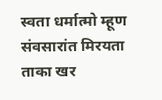स्वता धर्मात्मो म्हूण संवसारांत मिरयता ताका खर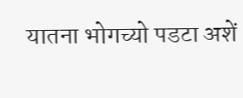यातना भोगच्यो पडटा अशें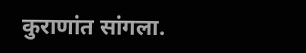कुराणांत सांगला.